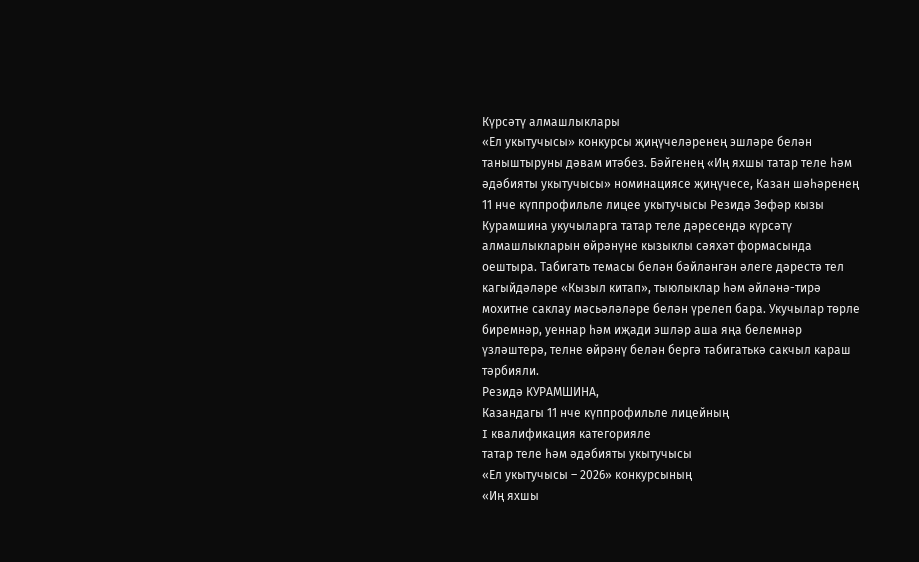Күрсәтү алмашлыклары
«Ел укытучысы» конкурсы җиңүчеләренең эшләре белән таныштыруны дәвам итәбез. Бәйгенең «Иң яхшы татар теле һәм әдәбияты укытучысы» номинациясе җиңүчесе, Казан шәһәренең 11 нче күппрофильле лицее укытучысы Резидә Зөфәр кызы Курамшина укучыларга татар теле дәресендә күрсәтү алмашлыкларын өйрәнүне кызыклы сәяхәт формасында оештыра. Табигать темасы белән бәйләнгән әлеге дәрестә тел кагыйдәләре «Кызыл китап», тыюлыклар һәм әйләнә-тирә мохитне саклау мәсьәләләре белән үрелеп бара. Укучылар төрле биремнәр, уеннар һәм иҗади эшләр аша яңа белемнәр үзләштерә, телне өйрәнү белән бергә табигатькә сакчыл караш тәрбияли.
Резидә КУРАМШИНА,
Казандагы 11 нче күппрофильле лицейның
I квалификация категорияле
татар теле һәм әдәбияты укытучысы
«Ел укытучысы – 2026» конкурсының
«Иң яхшы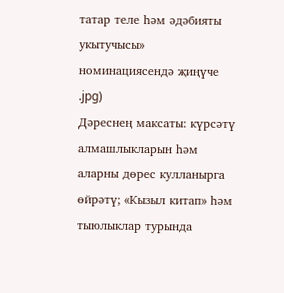татар теле һәм әдәбияты укытучысы»
номинациясендә җиңүче
.jpg)
Дәреснең максаты: күрсәтү алмашлыкларын һәм аларны дөрес кулланырга өйрәтү; «Кызыл китап» һәм тыюлыклар турында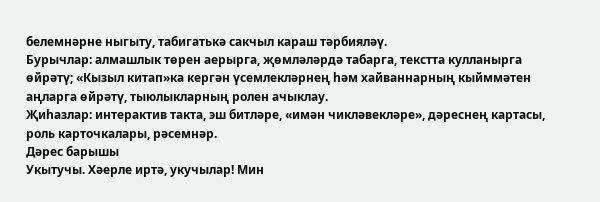белемнәрне ныгыту, табигатькә сакчыл караш тәрбияләү.
Бурычлар: алмашлык төрен аерырга, җөмләләрдә табарга, текстта кулланырга өйрәтү; «Кызыл китап»ка кергән үсемлекләрнең һәм хайваннарның кыйммәтен аңларга өйрәтү, тыюлыкларның ролен ачыклау.
Җиһазлар: интерактив такта, эш битләре, «имән чикләвекләре», дәреснең картасы, роль карточкалары, рәсемнәр.
Дәрес барышы
Укытучы. Хәерле иртә, укучылар! Мин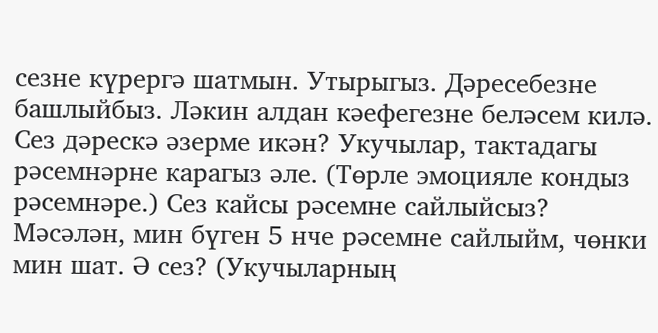сезне күрергә шатмын. Утырыгыз. Дәресебезне башлыйбыз. Ләкин алдан кәефегезне беләсем килә. Сез дәрескә әзерме икән? Укучылар, тактадагы рәсемнәрне карагыз әле. (Төрле эмоцияле кондыз рәсемнәре.) Сез кайсы рәсемне сайлыйсыз? Мәсәлән, мин бүген 5 нче рәсемне сайлыйм, чөнки мин шат. Ә сез? (Укучыларның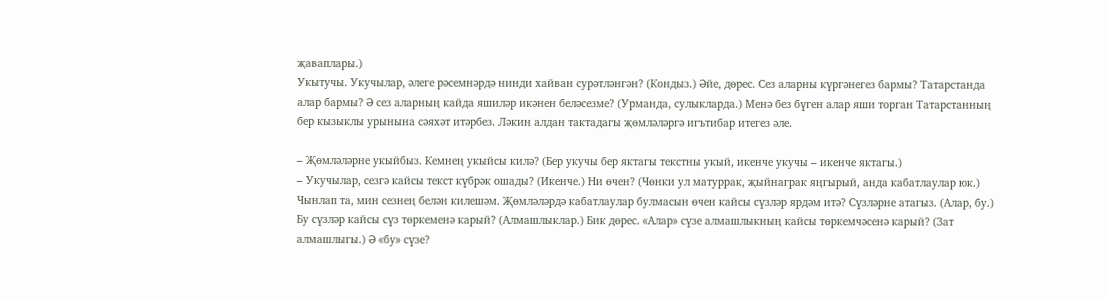җаваплары.)
Укытучы. Укучылар, әлеге рәсемнәрдә нинди хайван сурәтләнгән? (Кондыз.) Әйе, дөрес. Сез аларны күргәнегез бармы? Татарстанда алар бармы? Ә сез аларның кайда яшиләр икәнен беләсезме? (Урманда, сулыкларда.) Менә без бүген алар яши торган Татарстанның бер кызыклы урынына сәяхәт итәрбез. Ләкин алдан тактадагы җөмләләргә игътибар итегез әле.

– Җөмләләрне укыйбыз. Кемнең укыйсы килә? (Бер укучы бер яктагы текстны укый, икенче укучы – икенче яктагы.)
– Укучылар, сезгә кайсы текст күбрәк ошады? (Икенче.) Ни өчен? (Чөнки ул матуррак, җыйнаграк яңгырый, анда кабатлаулар юк.) Чынлап та, мин сезнең белән килешәм. Җөмләләрдә кабатлаулар булмасын өчен кайсы сүзләр ярдәм итә? Сүзләрне атагыз. (Алар, бу.) Бу сүзләр кайсы сүз төркеменә карый? (Алмашлыклар.) Бик дөрес. «Алар» сүзе алмашлыкның кайсы төркемчәсенә карый? (Зат алмашлыгы.) Ә «бу» сүзе?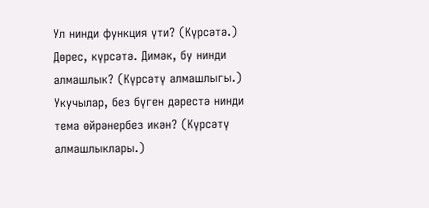Ул нинди функция үти? (Күрсәтә.) Дөрес, күрсәтә. Димәк, бу нинди алмашлык? (Күрсәтү алмашлыгы.) Укучылар, без бүген дәрестә нинди тема өйрәнербез икән? (Күрсәтү алмашлыклары.)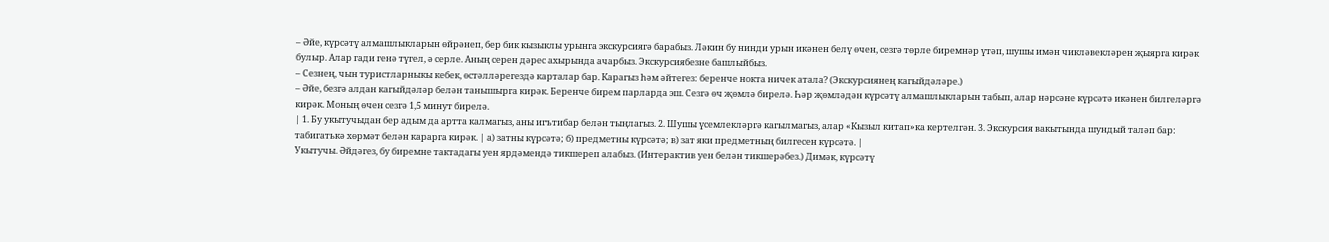– Әйе, күрсәтү алмашлыкларын өйрәнеп, бер бик кызыклы урынга экскурсиягә барабыз. Ләкин бу нинди урын икәнен белү өчен, сезгә төрле биремнәр үтәп, шушы имән чикләвекләрен җыярга кирәк булыр. Алар гади генә түгел, ә серле. Аның серен дәрес ахырында ачарбыз. Экскурсиябезне башлыйбыз.
– Сезнең, чын туристларныкы кебек, өстәлләрегездә карталар бар. Карагыз һәм әйтегез: беренче нокта ничек атала? (Экскурсиянең кагыйдәләре.)
– Әйе, безгә алдан кагыйдәләр белән танышырга кирәк. Беренче бирем парларда эш. Сезгә өч җөмлә бирелә. Һәр җөмләдән күрсәтү алмашлыкларын табып, алар нәрсәне күрсәтә икәнен билгеләргә кирәк. Моның өчен сезгә 1,5 минут бирелә.
| 1. Бу укытучыдан бер адым да артта калмагыз, аны игътибар белән тыңлагыз. 2. Шушы үсемлекләргә кагылмагыз, алар «Кызыл китап»ка кертелгән. 3. Экскурсия вакытында шундый таләп бар: табигатькә хөрмәт белән карарга кирәк. | а) затны күрсәтә; б) предметны күрсәтә; в) зат яки предметның билгесен күрсәтә. |
Укытучы. Әйдәгез, бу биремне тактадагы уен ярдәмендә тикшереп алабыз. (Интерактив уен белән тикшерәбез.) Димәк, күрсәтү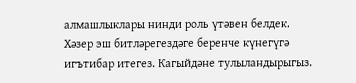алмашлыклары нинди роль үтәвен белдек.
Хәзер эш битләрегездәге беренче күнегүгә игътибар итегез. Кагыйдәне тулыландырыгыз.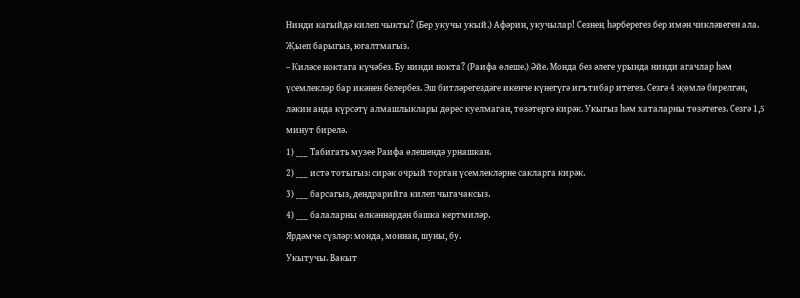Нинди кагыйдә килеп чыкты? (Бер укучы укый.) Афәрин, укучылар! Сезнең һәрберегез бер имән чикләвеген ала. Җыеп барыгыз, югалтмагыз.
– Киләсе ноктага күчәбез. Бу нинди нокта? (Раифа өлеше.) Әйе. Монда без әлеге урында нинди агачлар һәм үсемлекләр бар икәнен белербез. Эш битләрегездәге икенче күнегүгә игътибар итегез. Сезгә 4 җөмлә бирелгән, ләкин анда күрсәтү алмашлыклары дөрес куелмаган, төзәтергә кирәк. Укыгыз һәм хаталарны төзәтегез. Сезгә 1,5 минут бирелә.
1) ___ Табигать музее Раифа өлешендә урнашкан.
2) ___ истә тотыгыз: сирәк очрый торган үсемлекләрне сакларга кирәк.
3) ___ барсагыз, дендрарийга килеп чыгачаксыз.
4) ___ балаларны өлкәннәрдән башка кертмиләр.
Ярдәмче сүзләр: монда, моннан, шуны, бу.
Укытучы. Вакыт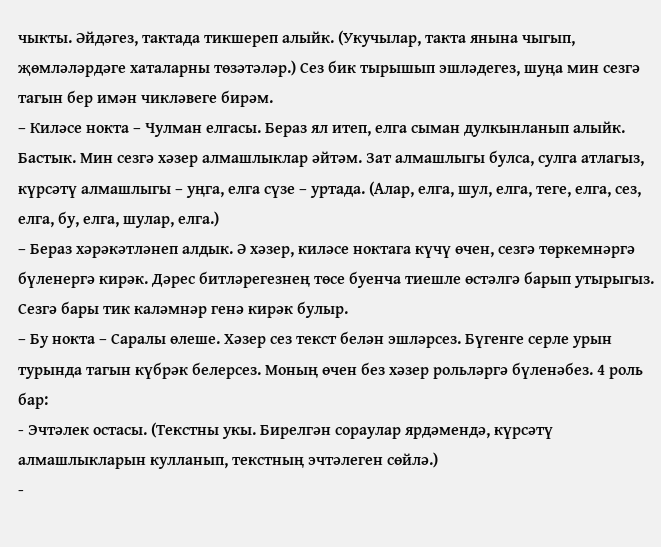чыкты. Әйдәгез, тактада тикшереп алыйк. (Укучылар, такта янына чыгып, җөмләләрдәге хаталарны төзәтәләр.) Сез бик тырышып эшләдегез, шуңа мин сезгә тагын бер имән чикләвеге бирәм.
– Киләсе нокта – Чулман елгасы. Бераз ял итеп, елга сыман дулкынланып алыйк. Бастык. Мин сезгә хәзер алмашлыклар әйтәм. Зат алмашлыгы булса, сулга атлагыз, күрсәтү алмашлыгы – уңга, елга сүзе – уртада. (Алар, елга, шул, елга, теге, елга, сез, елга, бу, елга, шулар, елга.)
– Бераз хәрәкәтләнеп алдык. Ә хәзер, киләсе ноктага күчү өчен, сезгә төркемнәргә бүленергә кирәк. Дәрес битләрегезнең төсе буенча тиешле өстәлгә барып утырыгыз. Сезгә бары тик каләмнәр генә кирәк булыр.
– Бу нокта – Саралы өлеше. Хәзер сез текст белән эшләрсез. Бүгенге серле урын турында тагын күбрәк белерсез. Моның өчен без хәзер рольләргә бүленәбез. 4 роль бар:
- Эчтәлек остасы. (Текстны укы. Бирелгән сораулар ярдәмендә, күрсәтү алмашлыкларын кулланып, текстның эчтәлеген сөйлә.)
-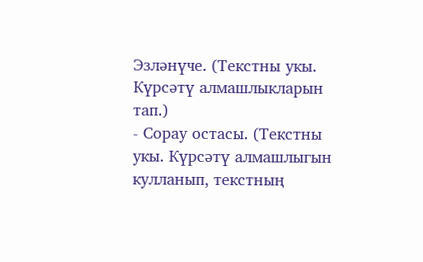Эзләнүче. (Текстны укы. Күрсәтү алмашлыкларын тап.)
- Сорау остасы. (Текстны укы. Күрсәтү алмашлыгын кулланып, текстның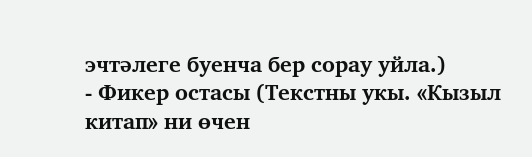эчтәлеге буенча бер сорау уйла.)
- Фикер остасы (Текстны укы. «Кызыл китап» ни өчен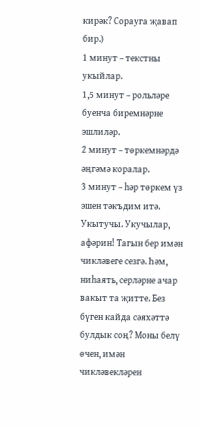кирәк? Сорауга җавап бир.)
1 минут – текстны укыйлар.
1,5 минут – рольләре буенча биремнәрне эшлиләр.
2 минут – төркемнәрдә әңгәмә коралар.
3 минут – һәр төркем үз эшен тәкъдим итә.
Укытучы. Укучылар, афәрин! Тагын бер имән чикләвеге сезгә. Һәм, ниһаять, серләрне ачар вакыт та җитте. Без бүген кайда сәяхәттә булдык соң? Моны белү өчен, имән чикләвекләрен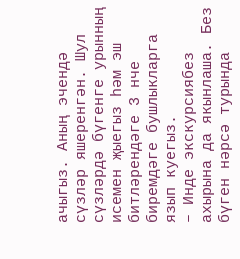ачыгыз. Аның эчендә сүзләр яшеренгән. Шул сүзләрдә бүгенге урынның исемен җыегыз һәм эш битләрендәге 3 нче биремдәге бушлыкларга язып куегыз.
– Инде экскурсиябез ахырына да якынлаша. Без бүген нәрсә турында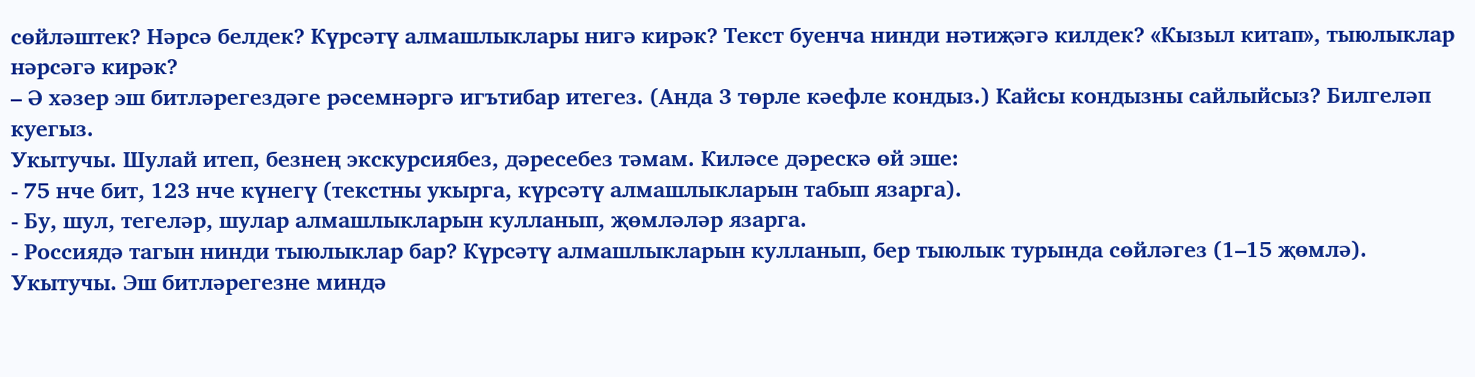сөйләштек? Нәрсә белдек? Күрсәтү алмашлыклары нигә кирәк? Текст буенча нинди нәтиҗәгә килдек? «Кызыл китап», тыюлыклар нәрсәгә кирәк?
– Ә хәзер эш битләрегездәге рәсемнәргә игътибар итегез. (Анда 3 төрле кәефле кондыз.) Кайсы кондызны сайлыйсыз? Билгеләп куегыз.
Укытучы. Шулай итеп, безнең экскурсиябез, дәресебез тәмам. Киләсе дәрескә өй эше:
- 75 нче бит, 123 нче күнегү (текстны укырга, күрсәтү алмашлыкларын табып язарга).
- Бу, шул, тегеләр, шулар алмашлыкларын кулланып, җөмләләр язарга.
- Россиядә тагын нинди тыюлыклар бар? Күрсәтү алмашлыкларын кулланып, бер тыюлык турында сөйләгез (1–15 җөмлә).
Укытучы. Эш битләрегезне миндә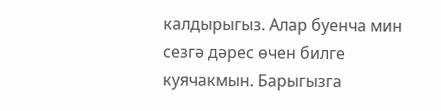калдырыгыз. Алар буенча мин сезгә дәрес өчен билге куячакмын. Барыгызга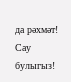да рәхмәт! Сау булыгыз!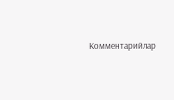Комментарийлар